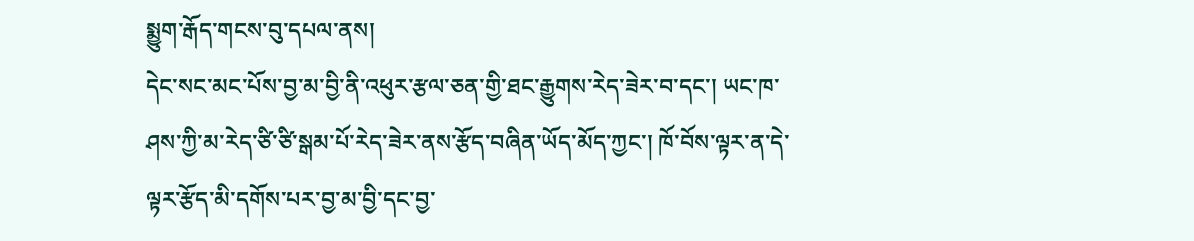སྨྱུག་རྒོད་གངས་བུ་དཔལ་ནས།
དེང་སང་མང་པོས་བྱ་མ་བྱི་ནི་འཕུར་རྩལ་ཅན་གྱི་ཐང་རྒྱུགས་རེད་ཟེར་བ་དང་། ཡང་ཁ་ཤས་ཀྱི་མ་རེད་ཙི་ཙི་སྒམ་པོ་རེད་ཟེར་ནས་རྩོད་བཞིན་ཡོད་མོད་ཀྱང་། ཁོ་བོས་ལྟར་ན་དེ་ལྟར་རྩོད་མི་དགོས་པར་བྱ་མ་བྱི་དང་བྱ་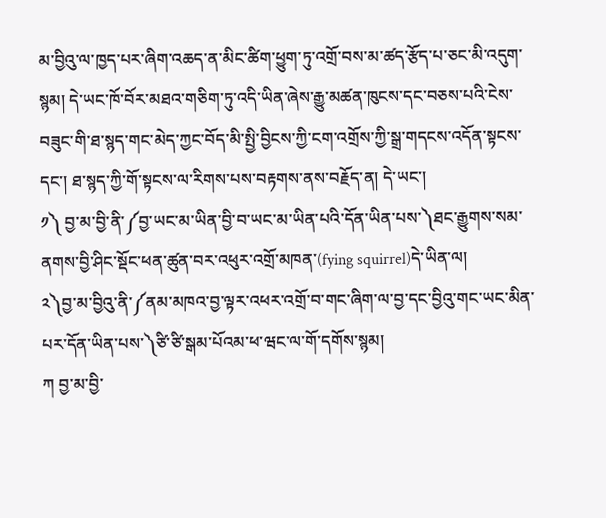མ་བྱིའུ་ལ་ཁྱད་པར་ཞིག་འཆད་ན་མིང་ཚིག་ཕྱུག་ཏུ་འགྲོ་བས་མ་ཚད་རྩོད་པ་ཅང་མི་འདུག་སྙམ། དེ་ཡང་ཁོ་བོར་མཐའ་གཅིག་ཏུ་འདི་ཡིན་ཞེས་རྒྱུ་མཚན་ཁུངས་དང་བཅས་པའི་ངེས་བཟུང་གི་ཐ་སྙད་གང་མེད་ཀྱང་བོད་མི་སྤྱི་བྱིངས་ཀྱི་ངག་འགྲོས་ཀྱི་སྒྲ་གདངས་འདོན་སྟངས་དང་། ཐ་སྙད་ཀྱི་གོ་སྟངས་ལ་རིགས་པས་བརྟགས་ནས་བརྗོད་ན། དེ་ཡང་།
༡༽ བྱ་མ་བྱི་ནི་༼བྱ་ཡང་མ་ཡིན་བྱི་བ་ཡང་མ་ཡིན་པའི་དོན་ཡིན་པས་༽ཐང་རྒྱུགས་སམ་ནགས་བྱི་ཤིང་སྡོང་ཕན་ཚུན་བར་འཕུར་འགྲོ་མཁན་(fying squirrel)དེ་ཡིན་ལ།
༢༽བྱ་མ་བྱིའུ་ནི་༼ནམ་མཁའ་བྱ་ལྟར་འཕར་འགྲོ་བ་གང་ཞིག་ལ་བྱ་དང་བྱིའུ་གང་ཡང་མིན་པར་དོན་ཡིན་པས་༽ཙི་ཙི་སྒམ་པོའམ་ཕ་ཝང་ལ་གོ་དགོས་སྙམ།
ཀ བྱ་མ་བྱི་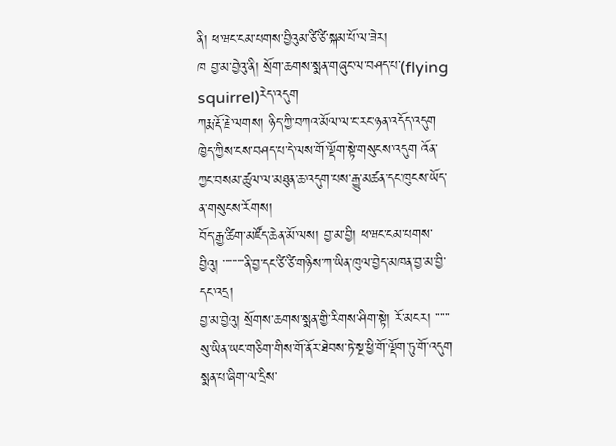ནི། ཕ་ཝང་ངམ་པགས་བྱིའུམ་ཙི་ཙི་སྐམ་པོ་ལ་ཟེར།
ཁ བྱ་མ་བྱེའུ་ནི། སྲོག་ཆགས་སྨན་གཞུང་ལ་བཤད་པ་(flying squirrel)རེད་འདུག
ཀརྨ་རྡོ་རྗེ་ལགས། ཉིད་ཀྱི་བཀའ་མོལ་ལ་ང་རང་ཉན་འདོད་འདུག ཁྱེད་ཀྱིས་ངས་བཤད་པ་དེ་ལས་གོ་ལྡོག་སྟེ་གསུངས་འདུག འོན་ཀྱང་བསམ་ཚུལ་ལ་མཐུན་ཆ་འདུག་པས་རྒྱུ་མཚན་དང་ཁུངས་ཡོད་ན་གསུངས་རོགས།
བོད་རྒྱ་ཚིག་མཛོད་ཆེན་མོ་ལས། བྱ་མ་བྱི། ཕ་ཝང་ངམ་པགས་བྱིའུ། ་་་་་་་་་ནི་བྱ་དང་ཙི་ཙི་གཉིས་ཀ་ཡིན་ཁུལ་བྱེད་མཁན་བྱ་མ་བྱི་དང་འདྲ།
བྱ་མ་བྱེའུ། སྲོགས་ཆགས་སྨན་གྱི་རིགས་ཤིག་སྟེ། རོ་མངར། ་་་་་་
སུ་ཡིན་ཡང་གཅིག་གིས་གོ་ནོར་ཐེབས་ཏེ་སྔ་ཕྱི་གོ་ལྡོག་ཏུ་གོ་འདུག སྨན་པ་ཞིག་ལ་དྲིས་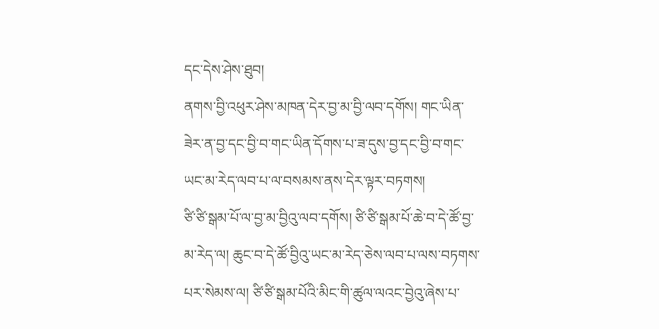དང་དེས་ཤེས་ཐུབ།
ནགས་བྱི་འཕུར་ཤེས་མཁན་དེར་བྱ་མ་བྱི་ལབ་དགོས། གང་ཡིན་ཟེར་ན་བྱ་དང་བྱི་བ་གང་ཡིན་དོགས་པ་ཟ་དུས་བྱ་དང་བྱི་བ་གང་ཡང་མ་རེད་ལབ་པ་ལ་བསམས་ནས་དེར་ལྟར་བཏགས།
ཙི་ཙི་སྒམ་པོ་ལ་བྱ་མ་བྱིའུ་ལབ་དགོས། ཙི་ཙི་སྒམ་པོ་ཆེ་བ་དེ་ཚོ་བྱ་མ་རེད་ལ། ཆུང་བ་དེ་ཚོ་བྱིའུ་ཡང་མ་རེད་ཅེས་ལབ་པ་ལས་བཏགས་པར་སེམས་ལ། ཙི་ཙི་སྒམ་པོའི་མིང་གི་ཚུལ་ལའང་བྱེའུ་ཞེས་པ་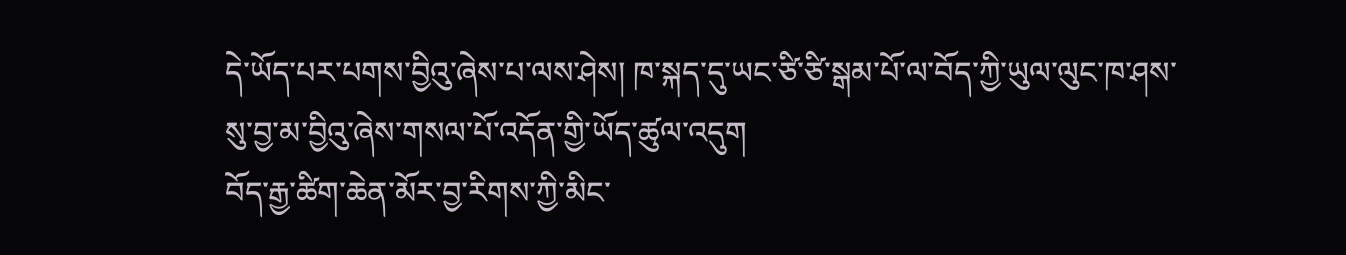དེ་ཡོད་པར་པགས་བྱིའུ་ཞེས་པ་ལས་ཤེས། ཁ་སྐད་དུ་ཡང་ཙི་ཙི་སྒམ་པོ་ལ་བོད་ཀྱི་ཡུལ་ལུང་ཁ་ཤས་སུ་བྱ་མ་བྱིའུ་ཞེས་གསལ་པོ་འདོན་གྱི་ཡོད་ཚུལ་འདུག
བོད་རྒྱ་ཚིག་ཆེན་མོར་བྱ་རིགས་ཀྱི་མིང་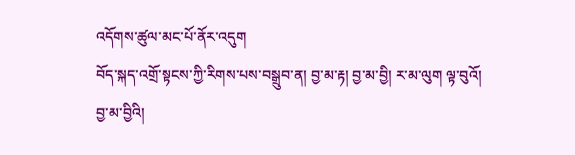འདོགས་ཚུལ་མང་པོ་ནོར་འདུག
བོད་སྐད་འགྲོ་སྟངས་ཀྱི་རིགས་པས་བསྒྲུབ་ན། བྱ་མ་རྟ། བྱ་མ་བྱི། ར་མ་ལུག ལྟ་བུའོ།
བྱ་མ་བྱིའི།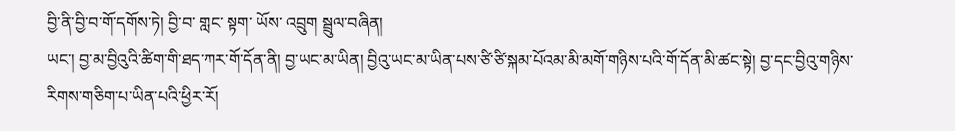བྱི་ནི་བྱི་བ་གོ་དགོས་ཏེ། བྱི་བ་ གླང་ སྟག་ ཡོས་ འབྲུག སྦྲུལ་བཞིན།
ཡང་། བྱ་མ་བྱིའུའི་ཚིག་གི་ཐད་ཀར་གོ་དོན་ནི། བྱ་ཡང་མ་ཡིན། བྱིའུ་ཡང་མ་ཡིན་པས་ཙི་ཙི་སྐམ་པོའམ་མི་མགོ་གཉིས་པའི་གོ་དོན་མི་ཚང་སྟེ། བྱ་དང་བྱིའུ་གཉིས་རིགས་གཅིག་པ་ཡིན་པའི་ཕྱིར་རོ།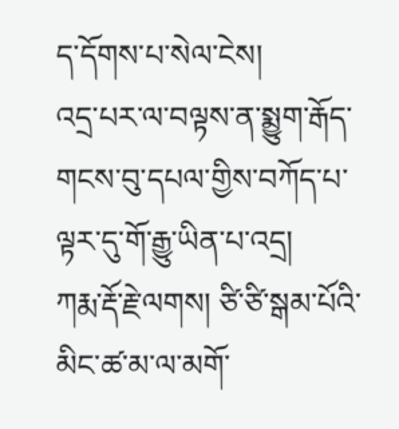ད་དོགས་པ་སེལ་ངེས།
འདྲ་པར་ལ་བལྟས་ན་སྨྱུག་རྒོད་གངས་བུ་དཔལ་གྱིས་བཀོད་པ་ལྟར་དུ་གོ་རྒྱུ་ཡིན་པ་འདྲ།
ཀརྨ་རྡོ་རྗེ་ལགས། ཙི་ཙི་སྒམ་པོའི་མིང་ཚ་མ་ལ་མགོ་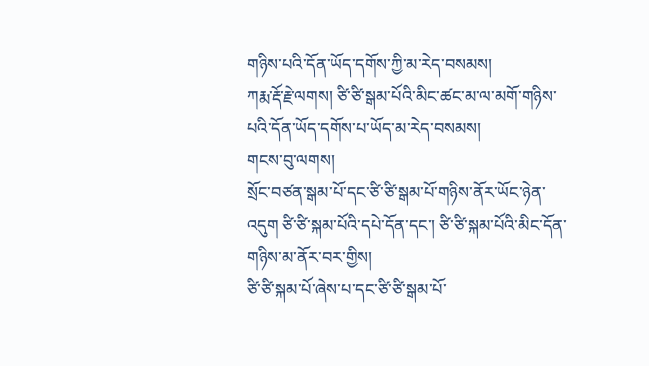གཉིས་པའི་དོན་ཡོད་དགོས་ཀྱི་མ་རེད་བསམས།
ཀརྨ་རྡོ་རྗེ་ལགས། ཙི་ཙི་སྒམ་པོའི་མིང་ཚང་མ་ལ་མགོ་གཉིས་པའི་དོན་ཡོད་དགོས་པ་ཡོད་མ་རེད་བསམས།
གངས་བུ་ལགས།
སྲོང་བཙན་སྒམ་པོ་དང་ཙི་ཙི་སྒམ་པོ་གཉིས་ནོར་ཡོང་ཉེན་འདུག ཙི་ཙི་སྐམ་པོའི་དཔེ་དོན་དང་། ཙི་ཙི་སྐམ་པོའི་མིང་དོན་གཉིས་མ་ནོར་བར་གྱིས།
ཙི་ཙི་སྐམ་པོ་ཞེས་པ་དང་ཙི་ཙི་སྒམ་པོ་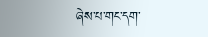ཞེས་པ་གང་དག་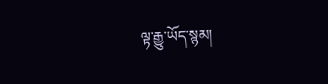ལྟ་རྒྱུ་ཡོད་སྙམ།